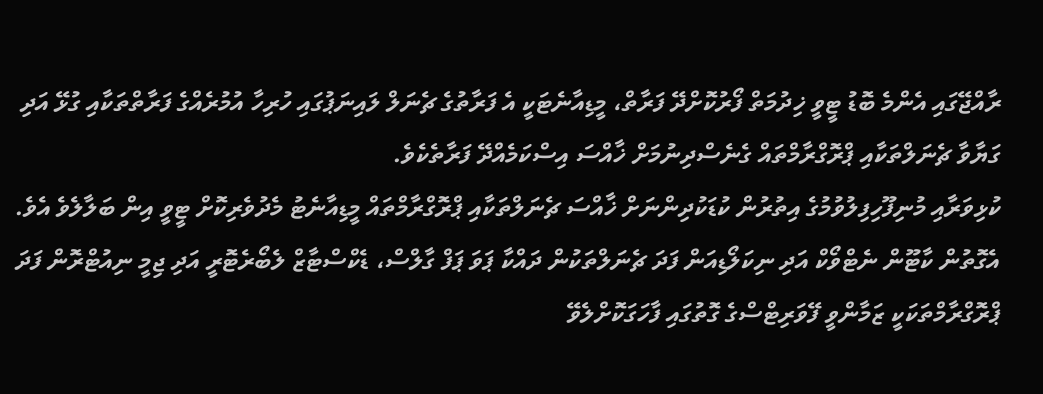ރާއްޖޭގައި އެންމެ ބޮޑު ޓީވީ ޚިދުމަތް ފޯރުކޮށްދޭ ފަރާތް، މީޑިއާނެޓަކީ އެ ފަރާތުގެ ޗެނަލް ލައިނަޕުގައި ހުރިހާ އުމުރެއްގެ ފަރާތްތަކާއި ގުޅޭ އަދި ގަޔާވާ ޗެނަލްތަކާއި ޕްރޮގްރާމްތައް ގެނެސްދިނުމަށް ޚާއްސަ އިސްކަމެއްދޭ ފަރާތެކެވެ.
ކުޅިވަރާއި މުނިފޫހިފިލުވުމުގެ އިތުރުން ކުޑަކުދިންނަށް ޚާއްސަ ޗެނަލްތަކާއި ޕްރޮގްރާމްތައް މީޑިއާނެޓު މެދުވެރިކޮށް ޓީވީ އިން ބަލާލެވެ އެވެ. އެގޮތުން ކާޓޫން ނެޓްވޯކް އަދި ނިކަލޯޑިއަން ފަދަ ޗެނަލްތަކުން ދައްކާ ޕަވަ ޕަފް ގާލްސް، ޑެކްސްޓާޒް ލެބޯރެޓޮރީ އަދި ޖިމީ ނިއުޓްރޮން ފަދަ ޕްރޮގްރާމްތަކަކީ ޒަމާންވީ ފޭވަރިޓްސްގެ ގޮތުގައި ފާހަގަކޮށްލެވޭ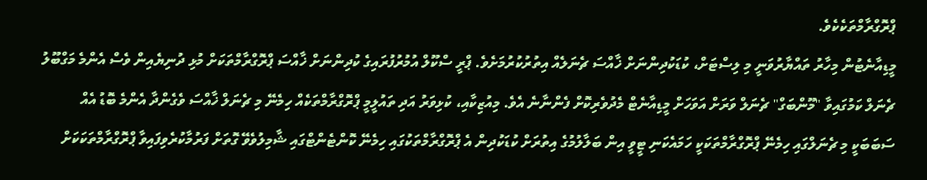ޕްރޮގްރާމްތަކެކެވެ.
މީޑިއާނެޓުން މިހާރު ތައްޔާރުވަނީ މި ލިސްޓަށް، ކުޑަކުދިންނަށް ޚާއްސަ ޗެނަލެއް އިތުރުކުރުމަށެވެ. ޕްރީ ސްކޫލް އުމުރުފުރައިގެ ކުދިންނަށް ޚާއްސަ ޕްރޮގްރާމްތަކަށް މުޅި ދުނިޔެއިން ވެސް އެންމެ މަގްބޫލު ޗެނަލް ކަމުގައިވާ "މޫންބަގް" ޗެނަލް ވަރަށް އަވަހަށް މީޑިއާނެޓް މެދުވެރިކޮށް ފެންނާނެ އެވެ. މިއުޒިކާއި، ކުޅިވަރު އަދި ތައުލީމީ ޕްރޮގްރާމްތަކެއް ހިމެނޭ މި ޗެނަލް ޚާއްސަ ވެގެންދާ އެންމެ ބޮޑު އެއް ސަބަބަކީ މި ޗެނަލްގައި ހިމެނޭ ޕްރޮގްރާމްތަކަކީ ހަމައެކަނި ޓީވީ އިން ބަލާލުމުގެ އިތުރަށް ކުޑަކުދިން އެ ޕްރޮގްރާމްތަކުގައި ހިމެނޭ ކޮންޓެންޓްގައި ޝާމިލުވެވޭ ގޮތަށް ފަރުމާކުރެވިފައިވާ ޕްރޮގްރާމްތަކަކަށް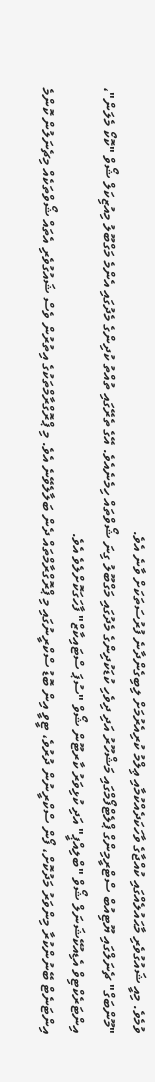ވުމެވެ. މިއީ ޝައުގުވެރި މާޙައުލެއްގައި ކުއްޖާގެ ވާހަކަދެއްކުމާއި ޢިލްމު ކުރިއެރުމަށް ލިބިގެންދާނެ ފުރުސަތަކަށް ވާނެ އެވެ.
"މޫންބަގް" ޗެނަލްގައި ޔޫޓިއުބް ސްޓްރީމިންގް ޕްލެޓްފޯމްގައި މަޝްހޫރު އަދި ދިވެހި ކުޑަކުދިންގެ މެދުގައި މަގްބޫލު ގިނަ ޝޯވްތައް ހިމެނެއެވެ. އޭގެ ތެރޭގައި ތުއްތު ކުދިންގެ މެދުގައި އެންމެ މަގްބޫލު މިއުޒިކަލް ޝޯވް "ކޮކޯ މެލަން"، އިންޓަރެކްޓިވް އެޑިއުކޭޝަނަލް ޝޯވް "ބްލިއްޕީ" އަދި ކުޅިވަރު ކާރޓޫން ޝޯވް "ސުޕަ ސްޓައިކާޒް" ފާހަގަކޮށްލެވެ އެވެ.
އިންޓަނެޓް ބޭނުންކުރާ މިންވަރު މަދުކޮށް، ފޯން ސްކްރީނުން ދުރުވެ، ޓީވީ އިން ބޮޑު ސްކްރީނުގައި މި ޕްރޮގްރާމްތައް ދެން ބަލާލެވޭނެ އެވެ. މި ޕްރޮގްރާމްތަކުގެ އިތުރުން ވެސް ޝައުގުވެރި އެތައް ޝޯވްތަކެއް މިޗެނަލުން ކޮންމެ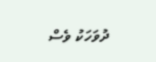ދުވަހަކު ވެސް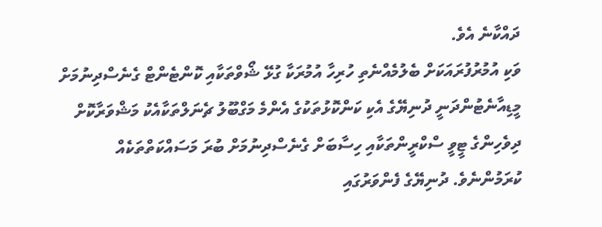ދައްކާނެ އެވެ.
ވަކި އުމުރުފުރައަކަށް ބެލުމެއްނެތި ހުރިހާ އުމުރަކާ ގުޅޭ ޝޯވްތަކާއި ކޮންޓެންޓް ގެނެސްދިނުމަށް މީޑިއާނެޓުންދަނީ ދުނިޔޭގެ އެކި ކަންކޮޅުތަކުގެ އެންމެ މަގްބޫލު ޗެނަލްތަކާއެކު މަޝްވަރާކޮށް ދިވެހިންގެ ޓީވީ ސްކްރީންތަކާއި ހިސާބަށް ގެނެސްދިނުމަށް ބުރަ މަސައްކަތްތަކެއް ކުރަމުންނެވެ. ދުނިޔޭގެ ފެންވަރުގައި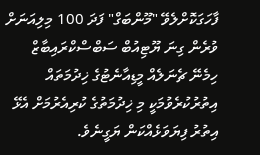ފާހަގަކޮށްލެވޭ "މޫންބަގް" ފަދަ 100 މިލިއަނަށް ވުރެން ގިނަ ޔޫޓިއުބް ސަބްސްކްރައިބާޒް ހިމެނޭ ޗެނަލެއް މީޑިއާނެޓުގެ ޚިދުމަތައް އިތުރުކުރެވުމަކީ މި ޚިދުމަތުގެ ކުރިއެރުމަށް އެޅޭ އިތުރު ފިޔަވަޅެއްކަން ޔަގީނެވެ.